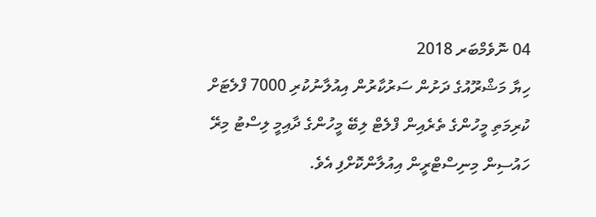04 ނޮވެމްބަރ 2018
ހިޔާ މަޝްރޫއުގެ ދަށުން ސަރުކާރުން އިއުލާނުކުރި 7000 ފްލެޓަށް ކުރިމަތި މީހުންގެ ތެރެއިން ފްލެޓް ލިބޭ މީހުންގެ ދާއިމީ ލިސްޓު މިރޭ ހައުސިން މިނިސްޓްރީން އިއުލާންކޮށްފި އެވެ.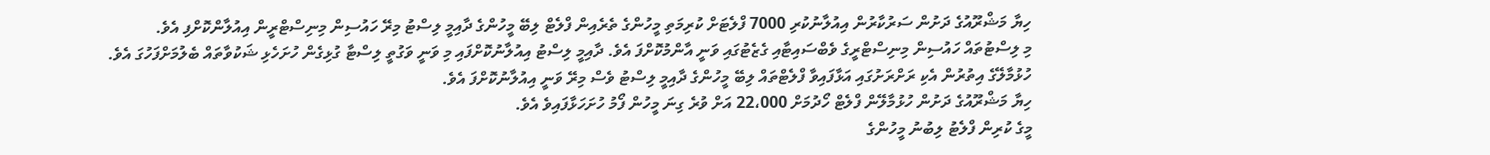ހިޔާ މަޝްރޫއުގެ ދަށުން ސަރުކާރުން އިއުލާނުކުރި 7000 ފްލެޓަށް ކުރިމަތި މީހުންގެ ތެރެއިން ފްލެޓް ލިބޭ މީހުންގެ ދާއިމީ ލިސްޓު މިރޭ ހައުސިން މިނިސްޓްރީން އިއުލާންކޮށްފި އެވެ.
މި ލިސްޓުތައް ހައުސިން މިނިސްޓްރީގެ ވެބްސައިޓާއި ގެޒެޓުގައި ވަނީ އާންމުކޮށްފަ އެވެ. ދާއިމީ ލިސްޓު އިއުލާނުކޮށްފައި މި ވަނީ ވަގުތީ ލިސްޓާ ގުޅިގެން ހުށަހެޅި ޝަކުވާތައް ބެލުމަށްފަހުގަ އެވެ.
ހުޅުމާލޭގެ އިތުރުން އެކި ރަށްރަށުގައި އަޅާފައިވާ ފްލެޓްތައް ލިބޭ މީހުންގެ ދާއިމީ ލިސްޓު ވެސް މިރޭ ވަނީ އިއުލާނުކޮށްފަ އެވެ.
ހިޔާ މަޝްރޫއުގެ ދަށުން ހުޅުމާލޭން ފްލެޓް ހޯދުމަށް 22،000 އަށް ވުރެ ގިނަ މީހުން ފޯމު ހުށަހަޅާފައިވެ އެވެ.
މީގެ ކުރިން ފްލެޓު ލިބުނު މީހުންގެ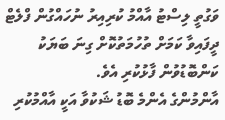ވަގުތީ ލިސްޓު އާއްމު ކުރިއިރު ނުހައްގުން ފްލެޓް ދީފައިވާ ކަމަށް ތުހުމަތުކޮށް ގިނަ ބަޔަކު ކަންބޮޑުވުން ފާޅުކުރި އެވެ.
އާންމުންގެ އެންމެ ބޮޑު ޝަކުވާ އަކީ އާއްމުކުރި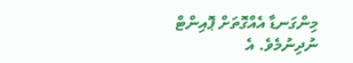މިންގަނޑާ އެއްގޮތަށް ޕޮއިންޓް ނުދިނުމެވެ. އެ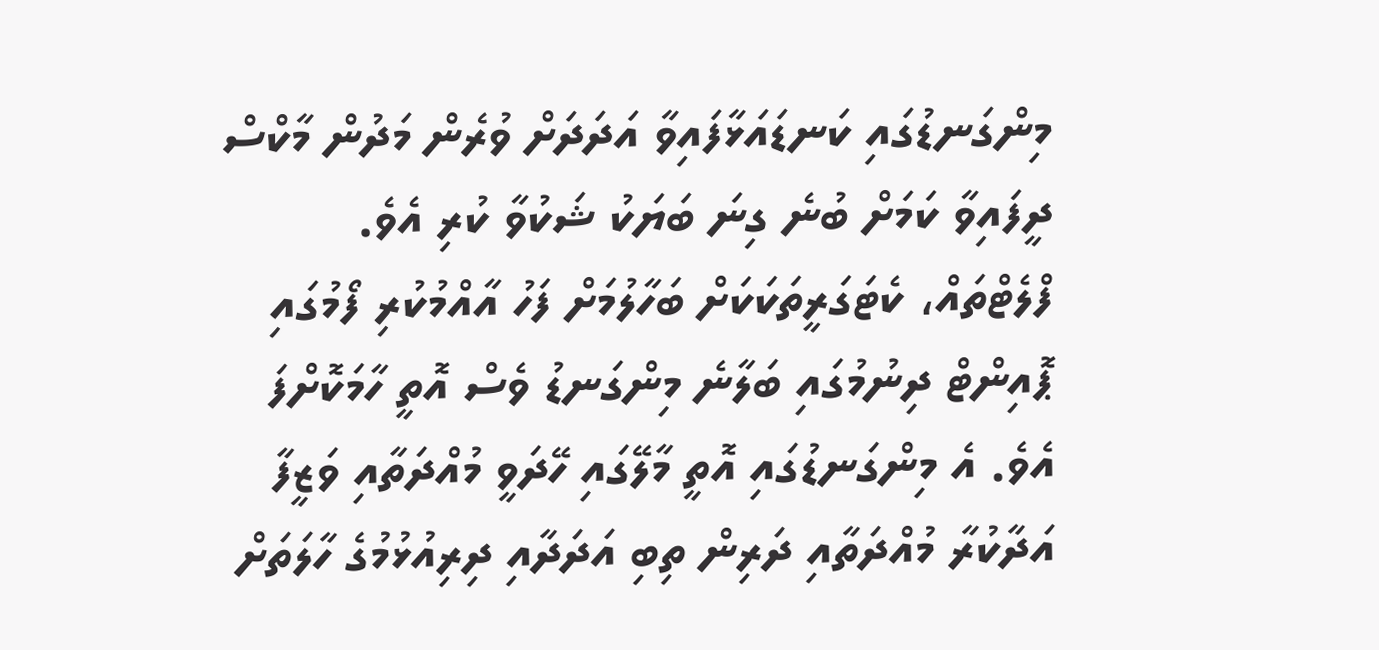މިންގަނޑުގައި ކަނޑައަޅާފައިވާ އަދަދަށް ވުރެން މަދުން މާކްސް ދީފައިވާ ކަމަށް ބުނެ ގިނަ ބަޔަކު ޝަކުވާ ކުރި އެވެ.
ފްލެޓްތައް، ކެޓަގަރީތަކަކަށް ބަހާލުމަށް ފަހު އާއްމުކުރި ފޯމުގައި ޕޮއިންޓް ދިނުމުގައި ބަލާނެ މިންގަނޑު ވެސް އޮތީ ހާމަކޮށްފަ އެވެ. އެ މިންގަނޑުގައި އޮތީ މާލޭގައި ހޭދަވީ މުއްދަތާއި ވަޒީފާ އަދާކުރާ މުއްދަތާއި ދަރިން ތިބި އަދަދާއި ދިރިއުޅުމުގެ ހާލަތަށް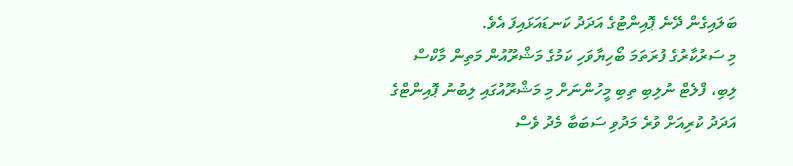ބަލައިގެން ދޭނެ ޕޮއިންޓުގެ އަދަދު ކަނޑައަޅައިފަ އެވެ.
މި ސަރުކާރުގެ ފުރަތަމަ ބޯހިޔާވަހި ކަމުގެ މަޝްރޫއުން މަތިން މާކްސް ލިބި، ފްލެޓް ނުލިބި ތިބި މީހުންނަށް މި މަޝްރޫއުގައި ލިބުނު ޕޮއިންޓްގެ އަދަދު ކުރިއަށް ވުރެ މަދުވި ސަބަބާ މެދު ވެސް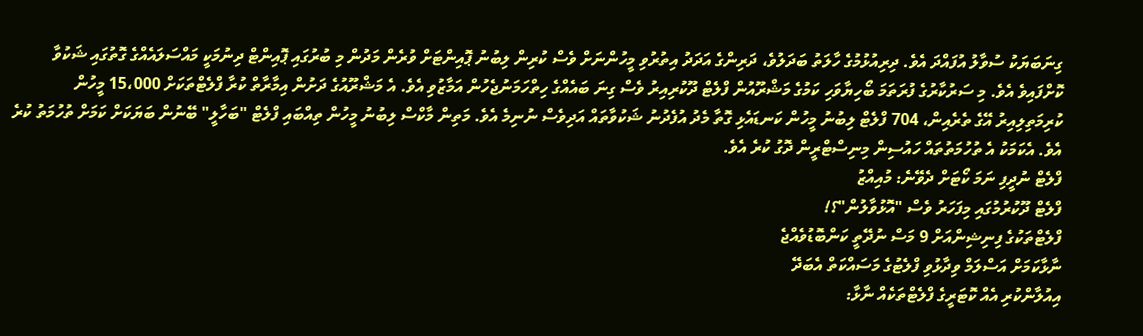ގިނަބަޔަކު ސުވާލު އުފައްދަ އެވެ. ދިރިއުޅުމުގެ ހާލަތު ބަދަލުވެ، ދަރިންގެ އަދަދު އިތުރުވި މީހުންނަށް ވެސް ކުރިން ލިބުނު ޕޮއިންޓަށް ވުރެން މަދުން މި ބުރުގައި ޕޮއިންޓް ދިނުމަކީ މައްސަލައެއްގެ ގޮތުގައި ޝަކުވާ ކޮށްފައިވެ އެވެ. މި ސަރުކާރުގެ ފުރަތަމަ ބޯހިޔާވަހި ކަމުގެ މަޝްރޫއުން ފްލެޓް ދޫކުރިއިރު ވެސް ގިނަ ބައެއްގެ ހިތްހަމަނުޖެހުން އަމާޒުވި އެވެ. އެ މަޝްރޫއުގެ ދަށުން އިމާރާތް ކުރާ ފްލެޓްތަކަށް 15،000 މީހުން ކުރިމަތިލިއިރު އޭގެ ތެރެއިން، 704 ފްލެޓް ލިބުނު މީހުން ކަނޑައެޅި ގޮތާ މެދު އުފެދުނު ޝަކުވާތައް އަދިވެސް ނުނިމެ އެވެ. މަތިން މާކްސް ލިބުނު މީހުން ތިއްބައި ފްލެޓް "ބަހާލީ" ބޭނުން ބަޔަކަށް ކަމަށް ތުހުމަތު ކުރެ އެވެ. އެކަމަކު އެ ތުހުމަތުތައް ހައުސިން މިނިސްޓްރީން ދޮގު ކުރެ އެވެ.
ފްލެޓް ނުދީފި ނަމަ ކޯޓަށް ދެވޭނެ: މުއިއްޒު
ފްލެޓް ދޫކުރުމުގައި މިފަހަރު ވެސް "އޮޅުވާލުން"؟!
ފްލެޓްތަކުގެ ފިނިޝިންއަށް 9 މަސް ނުދޭތީ ކަންބޮޑުވެއްޖެ
ނާޅާކަމަށް އަސްލަމް ވިދާޅުވި ފްލެޓުގެ މަސައްކަތް އެބަދޭ
އިއުލާންކުރި އެއް ކޮޓަރީގެ ފްލެޓްތަކެއް ނާޅާ: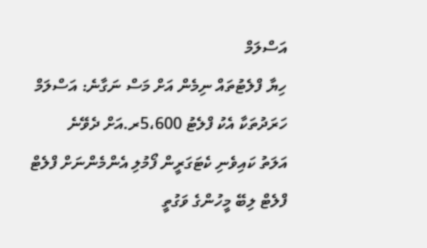އަސްލަމް
ހިޔާ ފްލެޓުތައް ނިމެން އަށް މަސް ނަގާނެ: އަސްލަމް
ހަރަދުތަކާ އެކު ފްލެޓު 5،600ރ.އަށް ދެވޭނެ
އަލަތު ކައިވެނި ކެޓަގަރީން ފޯމުލި އެންމެންނަށް ފްލެޓް
ފްލެޓް ލިބޭ މީހުންގެ ވަގުތީ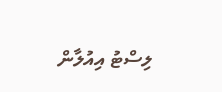ލިސްޓު އިއުލާން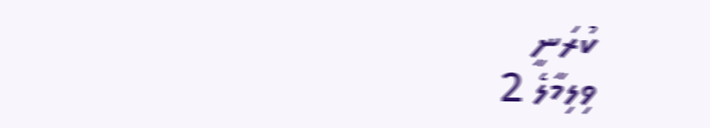ކުރަނީ
ވިލިމާލެ 2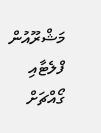މަޝްރޫއުން ފްލެޓާއި ގޯއްޗަށް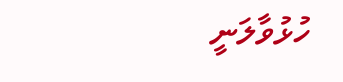ހުޅުވާލަނީ